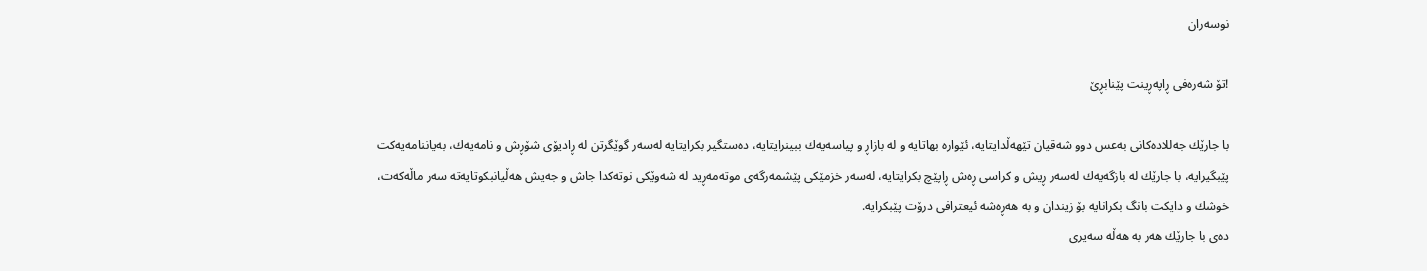نوسەران

!تۆ شەرەفی ڕاپەڕینت پێنابڕێ

با جارێك جەللادەكانی بەعس دوو شەقیان تێھەڵدایتایە، ئێوارە بھاتایە و لە بازاڕ و پیاسەیەك ببینرایتایە، دەستگیر بكرایتایە لەسەر گوێگرتن لە ڕادیۆی شۆڕش و نامەیەك، بەیاننامەیەكت پێبگیرایە، با جارێك لە بازگەیەك لەسەر ڕیش و كراسی ڕەش ڕاپێچ بكرایتایە، لەسەر خزمێكی پێشمەرگەی موتەمەڕید لە شەوێكی نوتەكدا جاش و جەیش ھەڵیانبكوتایەتە سەر ماڵەكەت، خوشك و دایكت بانگ بكرانایە بۆ زیندان و بە ھەڕەشە ئیعترافی درۆت پێبكرایە.
دەی با جارێك ھەر بە ھەڵە سەیری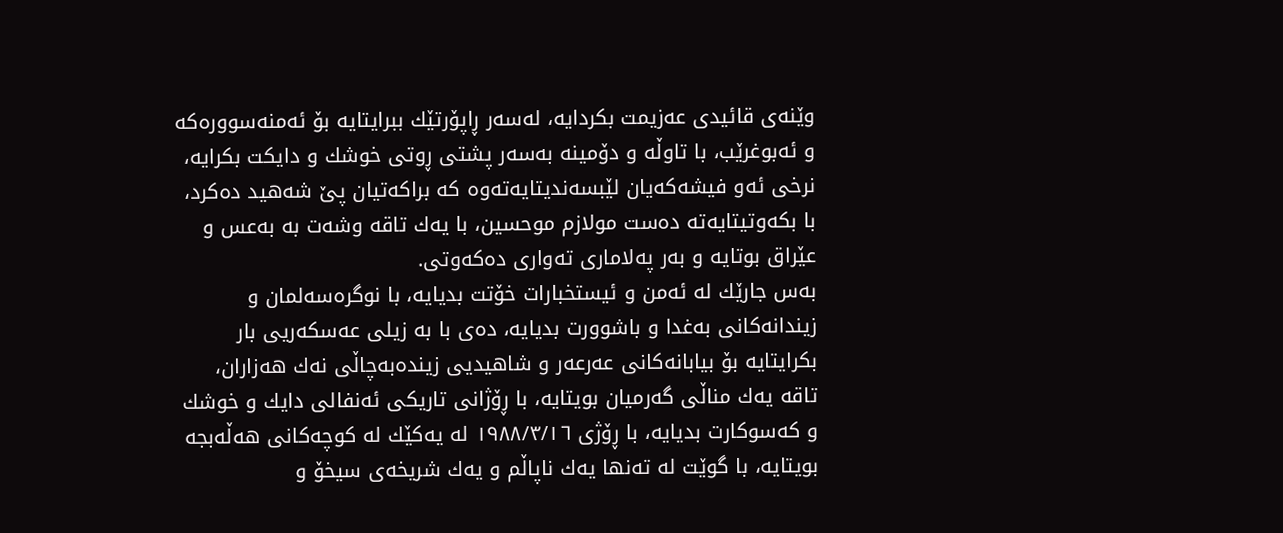وێنەی قائیدی عەزیمت بكردایە، لەسەر ڕاپۆرتێك ببرایتایە بۆ ئەمنەسوورەكە و ئەبوغرێب، با تاوڵە و دۆمینە بەسەر پشتی ڕوتی خوشك و دایكت بكرایە، نرخی ئەو فیشەكەیان لێبسەندیتایەتەوە كە براكەتیان پێ شەھید دەكرد، با بكەوتیتایەتە دەست مولازم موحسین، با یەك تاقە وشەت بە بەعس و عێراق بوتایە و بەر پەلاماری تەواری دەكەوتی.
بەس جارێك لە ئەمن و ئیستخبارات خۆتت بدیایە، با نوگرەسەلمان و زیندانەكانی بەغدا و باشوورت بدیایە، دەی با بە زیلی عەسكەریی بار بكرایتایە بۆ بیابانەكانی عەرعەر و شاھیدیی زیندەبەچاڵی نەك ھەزاران، تاقە یەك مناڵی گەرمیان بویتایە، با ڕۆژانی تاریكی ئەنفالی دایك و خوشك و كەسوكارت بدیایە، با ڕۆژی ١٩٨٨/٣/١٦ لە یەكێك لە كوچەكانی ھەڵەبجە بویتایە، با گوێت لە تەنھا یەك ناپاڵم و یەك شریخەی سیخۆ و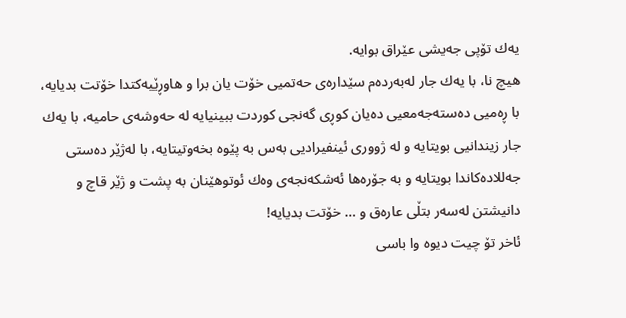یەك تۆپی جەیشی عێراق بوایە.
ھیچ نا، با یەك جار لەبەردەم سێدارەی حەتمیی خۆت یان برا و ھاوڕێیەكتدا خۆتت بدیایە، با ڕەمیی دەستەجەمعیی دەیان كوڕی گەنجی كوردت ببینیایە لە حەوشەی حامیە، با یەك جار زیندانیی بویتایە و لە ژووری ئینفیرادیی بەس بە پێوە بخەوتیتایە، با لەژێر دەستی جەللادەكاندا بویتایە و بە جۆرەھا ئەشكەنجەی وەك ئوتوھێنان بە پشت و ژێر قاچ و دانیشتن لەسەر بتڵی عارەق و … خۆتت بدیایە!
ئاخر تۆ چیت دیوە وا باسی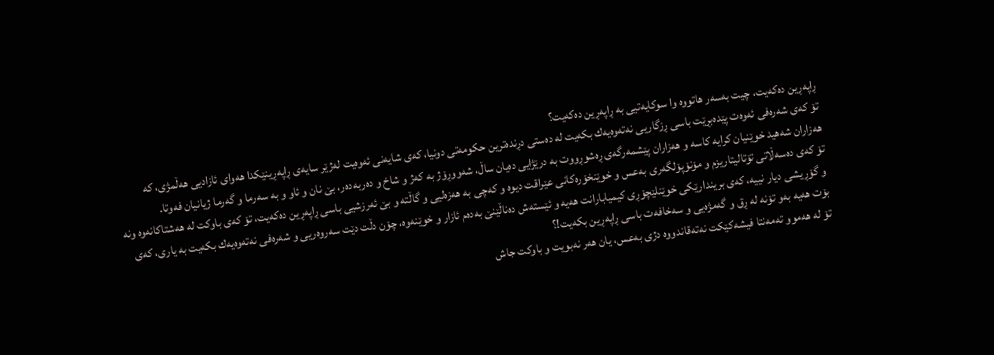ڕاپەڕین دەكەیت، چیت بەسەر ھاتووە وا سوكایەتیی بە ڕاپەڕین دەكەیت؟
تۆ كەی شەرەفی ئەوەت پێدەبڕێت باسی ڕزگاریی نەتەوەیەك بكەیت لە دەستی دڕندەترین حكومەتی دونیا، كەی شایەنی ئەوەیت لەژێر سایەی ڕاپەڕینێكدا ھەوای ئازادیی ھەڵمژی، كە ھەزاران شەھید خوێنیان كرایە كاسە و ھەزاران پێشمەرگەی ڕەشوڕووت بە درێژایی دەیان ساڵ، شەووڕۆژ بە كەژ و شاخ و دەربەدەر، بێ نان و ئاو و بە سەرما و گەرما ژیانیان فەوتا.
تۆ كەی دەسەڵاتی تۆتالیتاریزم و مۆنۆپۆلگەری بەعس و خوێنخۆرەكانی عێراقت دیوە و كەچی بە ھەزەلیی و گاڵتە و بێ ئەرزشیی باسی ڕاپەڕین دەكەیت، تۆ كەی باوكت لە ھەشتاكانەوە ونە و گۆڕیشی دیار نییە، كەی بریندارێكی خوێنلێچۆڕی كیمیابارانت ھەیە و ئێستەش دەناڵێنێ بەدەم ئازار و خوێنەوە، چۆن دڵت دێت سەروەریی و شەرەفی نەتەوەیەك بكەیت بە یاری، كەی بۆت ھەیە بەو تۆنە لە ڕق و گەمژەیی و سەخافەت باسی ڕاپەڕین بكەیت!؟
تۆ لە ھەموو تەمەنتا فیشەكێكت نەتەقاندووە دژی بەعس، یان ھەر نەبویت و باوكت جاش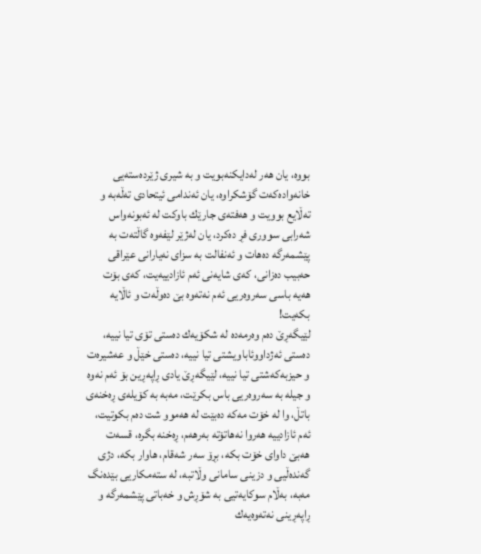بووە، یان ھەر لەدایكنەبویت و بە شیری ژێردەستەیی خانەوادەكەت گۆشكراوە، یان ئەندامی ئیتحادی تەڵەبە و تەڵایع بوویت و ھەفتەی جارێك باوكت لە ئەبونەواس شەرابی سووری فڕ دەكرد، یان لەژێر لێفەوە گاڵتەت بە پێشمەرگە دەھات و ئەنفالت بە سزای نەیارانی عێراقی حەبیب دەزانی، كەی شایەنی ئەم ئازادییەیت، كەی بۆت ھەیە باسی سەروەریی ئەم نەتەوە بێ دەوڵەت و ئاڵایە بكەیت!
لێیگەڕێ دەم وەرمەدە لە شكۆیەك دەستی تۆی تیا نییە، دەستی ئەژداووئاباویشتی تیا نییە، دەستی خێڵ و عەشیرەت و حیزبەكەشتی تیا نییە، لێیگەڕێ یادی ڕاپەڕین بۆ ئەم نەوە و جیلە بە سەروەریی باس بكرێت، مەبە بە كۆیلەی ڕەخنەی باتڵ، وا لە خۆت مەكە دەبێت لە ھەموو شت دەم بكوتیت، ئەم ئازادییە ھەروا نەھاتۆتە بەرھەم، ڕەخنە بگرە، قسەت ھەبێ داوای خۆت بكە، بڕۆ سەر شەقام، ھاوار بكە، دژی گەندەڵیی و دزینی سامانی وڵاتبە، لە ستەمكاریی بێدەنگ مەبە، بەڵام سوكایەتیی بە شۆڕش و خەباتی پێشمەرگە و ڕاپەڕینی نەتەوەیەك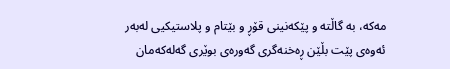مەكە، بە گاڵتە و پێكەنینی قۆڕ و بێتام و پلاستیكیی لەبەر ئەوەی پێت بڵێن ڕەخنەگری گەورەی بوێری گەلەكەمان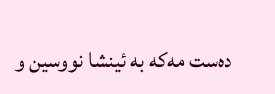دەست مەكە بە ئینشا نووسین و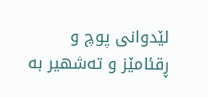لێدوانی پوچ و ڕقئامێز و تەشھیر بە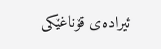ئیرادەی قۆناغێكی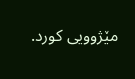مێژوویی كورد.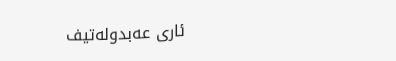ئاری عەبدولەتیف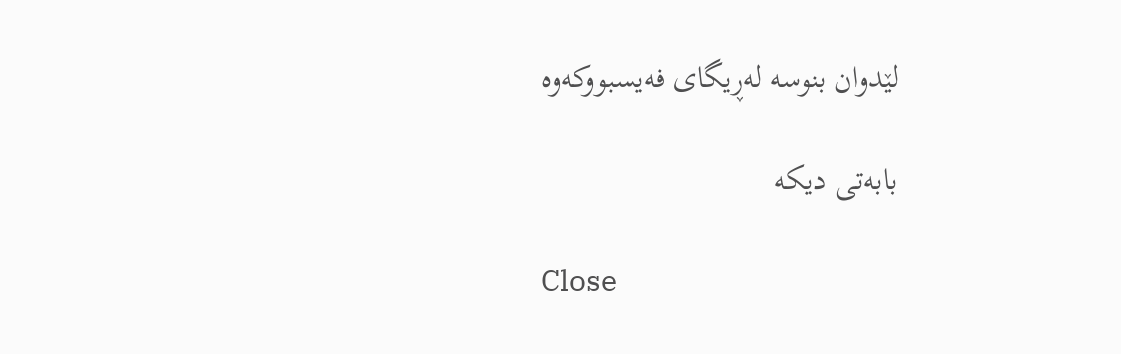لێدوان بنوسە لەڕیگای فەیسبووکەوە

بابەتی دیكە

Close